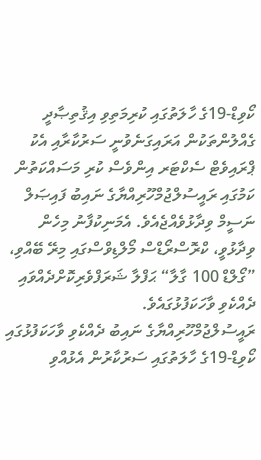ކޯވިޑް-19ގެ ހާލަތުގައި ކުރިމަތިވި އިޤުތިޞާދީ ގެއްލުންތަކުން އަރައިގަނެވުނީ ސަރުކާރާއި އެކު ޕްރައިވެޓް ސެކްޓަރ އިންވެސް ކުރި މަސައްކަތުން ކަމުގައި ރައީސުލްޖުމްހޫރިއްޔާގެ ނައިބު ފައިޞަލް ނަސީމް ވިދާޅުވެއްޖެއެވެ. އެމަނިކުފާނު މިހެން ވިދާޅުވީ، ކްރޮސްރޯޑްސް މޯލްޑިވްސްގައި މިރޭ ބޭއްވި، ”ގޯލްޑް 100 ގާލާ“ ޙަފްލާ ޝަރަފްވެރިކޮށްދެއްވައި ދެއްކެވި ވާހަކަފުޅުގައެވެ.
ރައީސުލްޖުމްހޫރިއްޔާގެ ނައިބު ދެއްކެވި ވާހަކަފުޅުގައި ކޯވިޑް-19ގެ ހާލަތުގައި ސަރުކާރުން އެޅުއްވި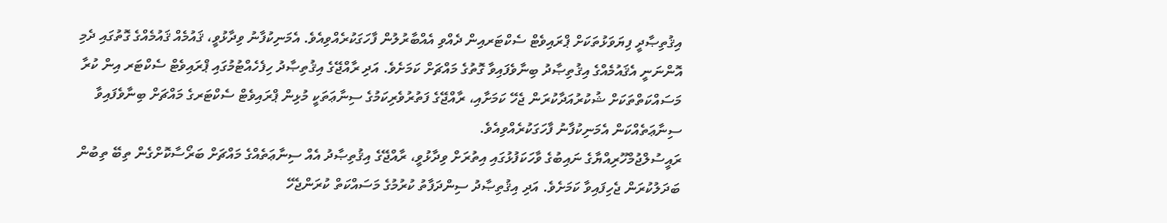އިޤުތިޞާދީ ފިޔަވަޅުތަކަށް ޕްރައިވެޓް ސެކްޓަރއިން ދެއްވި އެއްބާރުލުން ފާހަގަކުރެއްވިއެވެ. އެމަނިކުފާނު ވިދާޅުވީ، ޤައުމެއް ޤައުމެއްގެ ގޮތުގައި ދެމި އޮންނަނީ އެޤައުމެއްގެ އިޤުތިޞާދު ބިނާވެފައިވާ ގޮތުގެ މައްޗަށް ކަމަށެވެ. އަދި ރާއްޖޭގެ އިޤުތިޞާދު ހިފެހެއްޓުމުގައި ޕްރައިވެޓް ސެކްޓަރ އިން ކުރާ މަސައްކަތްތަކަށް ޝުކުރުއަދާކުރަން ޖެހޭ ކަމަށާއި، ރާއްޖޭގެ ފަތުރުވެރިކަމުގެ ސިނާޢަތަކީ މުޅިން ޕްރައިވެޓް ސެކްޓަރގެ މައްޗަށް ބިނާވެފައިވާ ސިނާޢަތެއްކަން އެމަނިކުފާނު ފާހަގަކުރެއްވިއެވެ.
ރައީސުލްޖުމްހޫރިއްޔާގެ ނައިބުގެ ވާހަކަފުޅުގައި އިތުރަށް ވިދާޅުވީ، ރާއްޖޭގެ އިޤުތިޞާދު އެއް ސިނާޢަތެއްގެ މައްޗަށް ބަރޯސާކޮށްގެން ތިބޭ ތިބުން ބަދަލުކުރަން ޖެހިފައިވާ ކަމަށެވެ. އަދި އިޤުތިޞާދު ސިންދަފާތު ކުރުމުގެ މަސައްކަތް ކުރަންޖެހޭ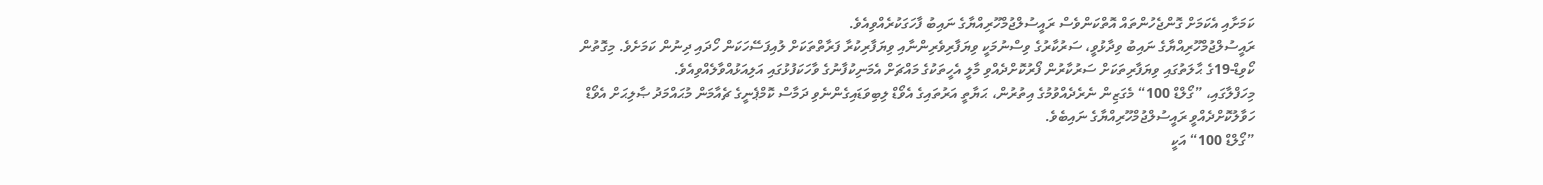ކަމަށާއި އެކަމަށް ގޮންޖެހުންތައް އޮތްކަންވެސް ރައީސުލްޖުމްހޫރިއްޔާގެ ނައިބު ފާހަގަކުރެއްވިއެވެ.
ރައީސުލްޖުމްހޫރިއްޔާގެ ނައިބު ވިދާޅުވީ، ސަރުކާރުގެ ވިސްނުމަކީ ވިޔަފާރިވެރިންނާއި ވިޔަފާރިކުރާ ފަރާތްތަކަށް ލުއިފަސޭހަކަން ހޯދައި ދިނުން ކަމަށެވެ. މިގޮތުން ކޯވިޑް-19ގެ ޙާލަތުގައި ވިޔަފާރިތަކަށް ސަރުކާރުން ފޯރުކޮށްދެއްވި މާލީ އެހީތަކުގެ މައްޗަށް އެމަނިކުފާނުގެ ވާހަކަފުޅުގައި އަލިއަޅުއްވާލެއްވިއެވެ.
މިހަފްލާގައި، ”ގޯލްޑް 100“ މެގަޒިން ނެރެދެއްވުމުގެ އިތުރުން، ޙަޔާތީ އަރުތައިގެ އެވޯޑް ލިބިވަޑައިގެންނެވި ދަމާސް ކޮމްޕެނީގެ ޗެއާމަން މުޙައްމަދު ޞާލިޙަށް އެވޯޑް ހަވާލުކޮށްދެއްވީ ރައީސުލްޖުމްހޫރިއްޔާގެ ނައިބެވެ.
”ގޯލްޑް 100“ އަކީ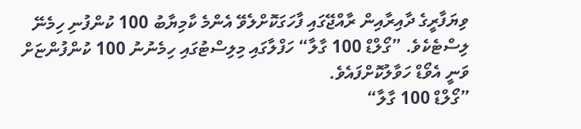ވިޔަފާރީގެ ދާއިރާއިން ރާއްޖޭގައި ފާހަގަކޮށްލެވޭ އެންމެ ކާމިޔާބު 100 ކުންފުނި ހިމެނޭ ލިސްޓެކެވެ. ”ގޯލްޑް 100 ގާލާ“ ހަފްލާގައި މިލިސްޓުގައި ހިމެނުނު 100 ކުންފުންޏަށް ވަނީ އެވޯޑް ހަވާލުކޮށްފައެވެ.
”ގޯލްޑް 100 ގާލާ“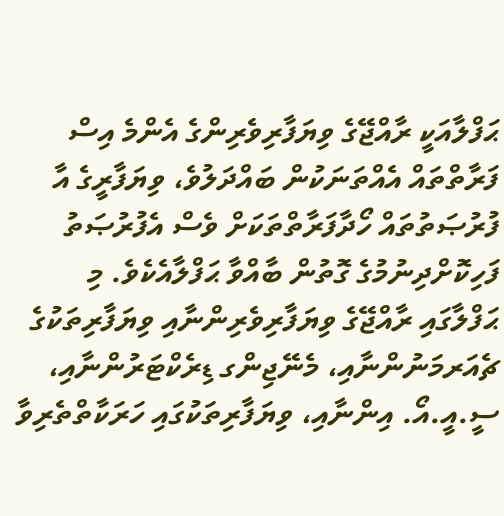ޙަފްލާއަކީ ރާއްޖޭގެ ވިޔަފާރިވެރިންގެ އެންމެ އިސް ފަރާތްތައް އެއްތަނަކުން ބައްދަލުވެ، ވިޔަފާރީގެ އާ ފުރުޞަތުތައް ހޯދާފަރާތްތަކަށް ވެސް އެފުރުޞަތު ފަހިކޮށްދިނުމުގެ ގޮތުން ބާއްވާ ޙަފްލާއެކެވެ. މި ޙަފްލާގައި ރާއްޖޭގެ ވިޔަފާރިވެރިންނާއި ވިޔަފާރިތަކުގެ ޗެއަރމަނުންނާއި، މެނޭޖިންގ ޑިރެކްޓަރުންނާއި، ސީ.އީ.އޯ. އިންނާއި، ވިޔަފާރިތަކުގައި ހަރަކާތްތެރިވާ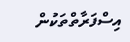އިސްފަރާތްތަކުން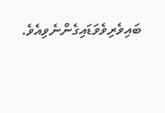ބައިވެރިވެވަޑައިގެންނެވިއެވެ.